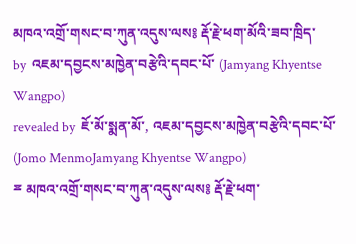མཁའ་འགྲོ་གསང་བ་ཀུན་འདུས་ལས༔ རྡོ་རྗེ་ཕག་མོའི་ཟབ་ཁྲིད་
by  འཇམ་དབྱངས་མཁྱེན་བརྩེའི་དབང་པོ་ (Jamyang Khyentse Wangpo)
revealed by  ཇོ་མོ་སྨན་མོ་, འཇམ་དབྱངས་མཁྱེན་བརྩེའི་དབང་པོ་ (Jomo MenmoJamyang Khyentse Wangpo)
ྈ མཁའ་འགྲོ་གསང་བ་ཀུན་འདུས་ལས༔ རྡོ་རྗེ་ཕག་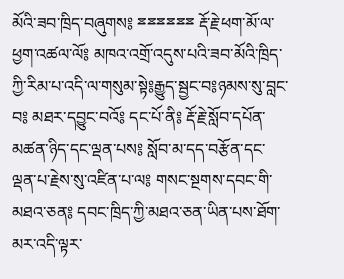མོའི་ཟབ་ཁྲིད་བཞུགས༔ ྈྈྈྈྈྈ རྡོ་རྗེ་ཕག་མོ་ལ་ཕྱག་འཚལ་ལོ༔ མཁའ་འགྲོ་འདུས་པའི་ཟབ་མོའི་ཁྲིད་ཀྱི་རིམ་པ་འདི་ལ་གསུམ་སྟེ༔རྒྱུད་སྦྱང་བ༔ཉམས་སུ་བླང་བ༔ མཐར་དབྱུང་བའོ༔ དང་པོ་ནི༔ རྡོ་རྗེ་སློབ་དཔོན་མཚན་ཉིད་དང་ལྡན་པས༔ སློབ་མ་དད་བརྩོན་དང་ལྡན་པ་རྗེས་སུ་འཛིན་པ་ལ༔ གསང་སྔགས་དབང་གི་མཐའ་ཅན༔ དབང་ཁྲིད་ཀྱི་མཐའ་ཅན་ཡིན་པས་ཐོག་མར་འདི་ལྟར་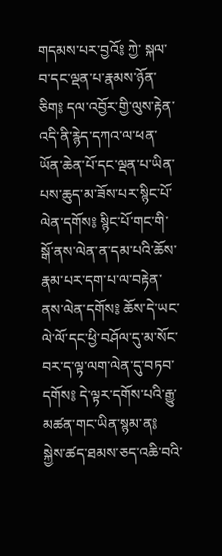གདམས་པར་བྱའོ༔ ཀྱེ་ སྐལ་བ་དང་ལྡན་པ་རྣམས་ཉོན་ཅིག༔ དལ་འབྱོར་གྱི་ལུས་རྟེན་འདི་ནི་རྙེད་དཀའ་ལ་ཕན་ཡོན་ཆེན་པོ་དང་ལྡན་པ་ཡིན་པས་ཆུད་མ་ཟོས་པར་སྙིང་པོ་ལེན་དགོས༔ སྙིང་པོ་གང་གི་སྒོ་ནས་ལེན་ན་དམ་པའི་ཆོས་རྣམ་པར་དག་པ་ལ་བརྟེན་ནས་ལེན་དགོས༔ ཆོས་དེ་ཡང་ལེ་ལོ་དང་ཕྱི་བཤོལ་དུ་མ་སོང་བར་ད་ལྟ་ལག་ལེན་དུ་བཏབ་དགོས༔ དེ་ལྟར་དགོས་པའི་རྒྱུ་མཚན་གང་ཡིན་སྙམ་ན༔ སྐྱེས་ཚད་ཐམས་ཅད་འཆི་བའི་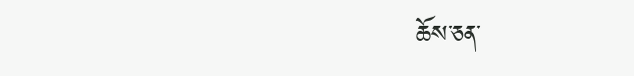ཆོས་ཅན་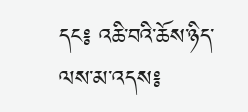དང༔ འཆི་བའི་ཆོས་ཉིད་ལས་མ་འདས༔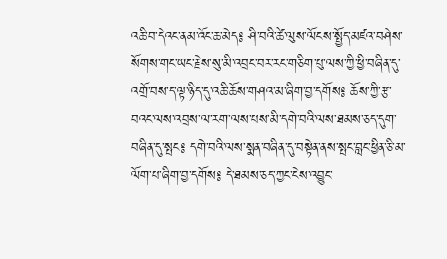འཆི་བ་དེའང་ནམ་འོང་ཆ་མེད༔ ཤི་བའི་ཚེ་ལུས་ལོངས་སྤྱོད་མཛའ་བཤེས་སོགས་གང་ཡང་རྗེས་སུ་མི་འབྲང་བར་རང་གཅིག་པུ་ལས་ཀྱི་ཕྱི་བཞིན་དུ་འགྲོ་བས་ད་ལྟ་ཉིད་དུ་འཆི་ཆོས་གཤའ་མ་ཞིག་བྱ་དགོས༔ ཆོས་ཀྱི་རྩ་བའང་ལས་འབྲས་ལ་རག་ལས་པས་མི་དགེ་བའི་ལས་ཐམས་ཅད་དུག་བཞིན་དུ་སྤང༔ དགེ་བའི་ལས་སྨན་བཞིན་དུ་བསྟེན་ནས་སྤང་བླང་ཕྱིན་ཅི་མ་ལོག་པ་ཞིག་བྱ་དགོས༔ དེ་ཐམས་ཅད་ཀྱང་ངེས་འབྱུང་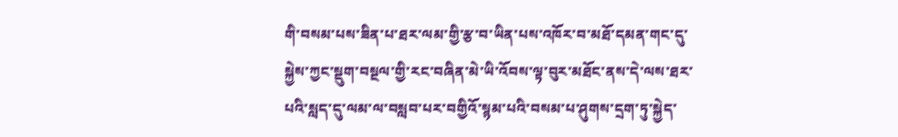གི་བསམ་པས་ཟིན་པ་ཐར་ལམ་གྱི་རྩ་བ་ཡིན་པས་འཁོར་བ་མཐོ་དམན་གང་དུ་སྐྱེས་ཀྱང་སྡུག་བསྔལ་གྱི་རང་བཞིན་མེ་ཡི་འོབས་ལྟ་བུར་མཐོང་ནས་དེ་ལས་ཐར་པའི་སླད་དུ་ལམ་ལ་བསླབ་པར་བགྱིའོ་སྙམ་པའི་བསམ་པ་ཤུགས་དྲག་ཏུ་སྐྱེད་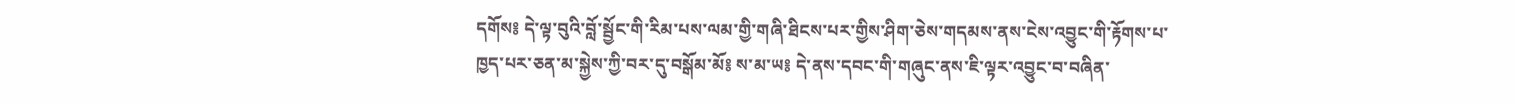དགོས༔ དེ་ལྟ་བུའི་བློ་སྦྱོང་གི་རིམ་པས་ལམ་གྱི་གཞི་ཐིངས་པར་གྱིས་ཤིག་ཅེས་གདམས་ནས་ངེས་འབྱུང་གི་རྟོགས་པ་ཁྱད་པར་ཅན་མ་སྐྱེས་ཀྱི་བར་དུ་བསྒོམ་མོ༔ ས་མ་ཡ༔ དེ་ནས་དབང་གི་གཞུང་ནས་ཇི་ལྟར་འབྱུང་བ་བཞིན་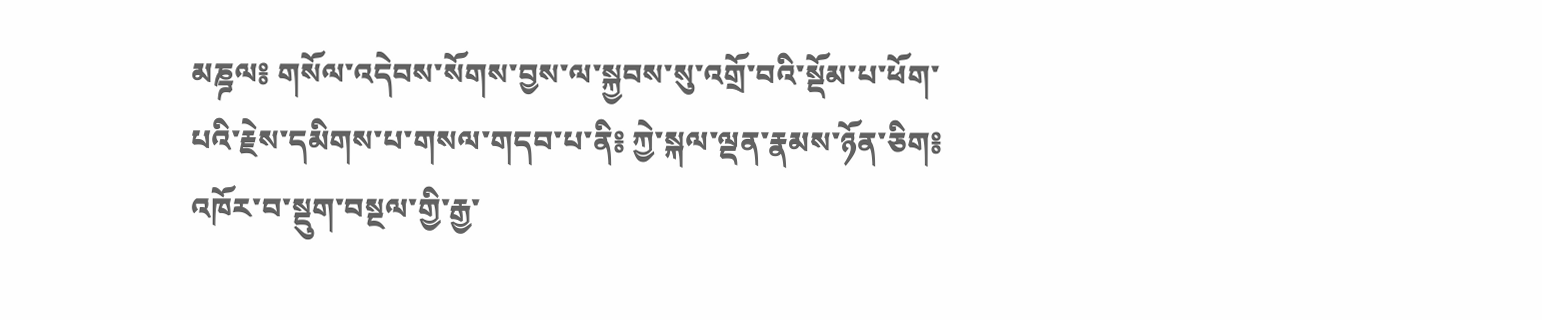མཎྜལ༔ གསོལ་འདེབས་སོགས་བྱས་ལ་སྐྱབས་སུ་འགྲོ་བའི་སྡོམ་པ་ཕོག་པའི་རྗེས་དམིགས་པ་གསལ་གདབ་པ་ནི༔ ཀྱེ་སྐལ་ལྡན་རྣམས་ཉོན་ཅིག༔ འཁོར་བ་སྡུག་བསྔལ་གྱི་རྒྱ་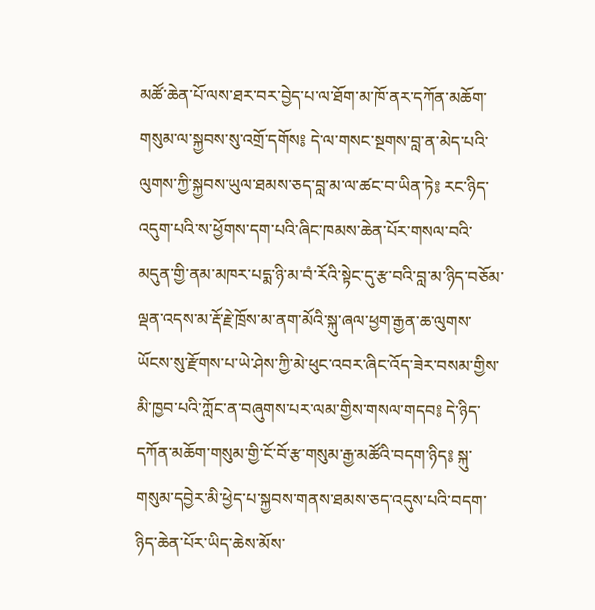མཚོ་ཆེན་པོ་ལས་ཐར་བར་བྱེད་པ་ལ་ཐོག་མ་ཁོ་ནར་དཀོན་མཆོག་གསུམ་ལ་སྐྱབས་སུ་འགྲོ་དགོས༔ དེ་ལ་གསང་སྔགས་བླ་ན་མེད་པའི་ལུགས་ཀྱི་སྐྱབས་ཡུལ་ཐམས་ཅད་བླ་མ་ལ་ཚང་བ་ཡིན་ཏེ༔ རང་ཉིད་འདུག་པའི་ས་ཕྱོགས་དག་པའི་ཞིང་ཁམས་ཆེན་པོར་གསལ་བའི་མདུན་གྱི་ནམ་མཁར་པདྨ་ཉི་མ་བཾ་རོའི་སྟེང་དུ་རྩ་བའི་བླ་མ་ཉིད་བཅོམ་ལྡན་འདས་མ་རྡོ་རྗེ་ཁྲོས་མ་ནག་མོའི་སྐུ་ཞལ་ཕྱག་རྒྱན་ཆ་ལུགས་ཡོངས་སུ་རྫོགས་པ་ཡེ་ཤེས་ཀྱི་མེ་ཕུང་འབར་ཞིང་འོད་ཟེར་བསམ་གྱིས་མི་ཁྱབ་པའི་ཀློང་ན་བཞུགས་པར་ལམ་གྱིས་གསལ་གདབ༔ དེ་ཉིད་དཀོན་མཆོག་གསུམ་གྱི་ངོ་བོ་རྩ་གསུམ་རྒྱ་མཚོའི་བདག་ཉིད༔ སྐུ་གསུམ་དབྱེར་མི་ཕྱེད་པ་སྐྱབས་གནས་ཐམས་ཅད་འདུས་པའི་བདག་ཉིད་ཆེན་པོར་ཡིད་ཆེས་མོས་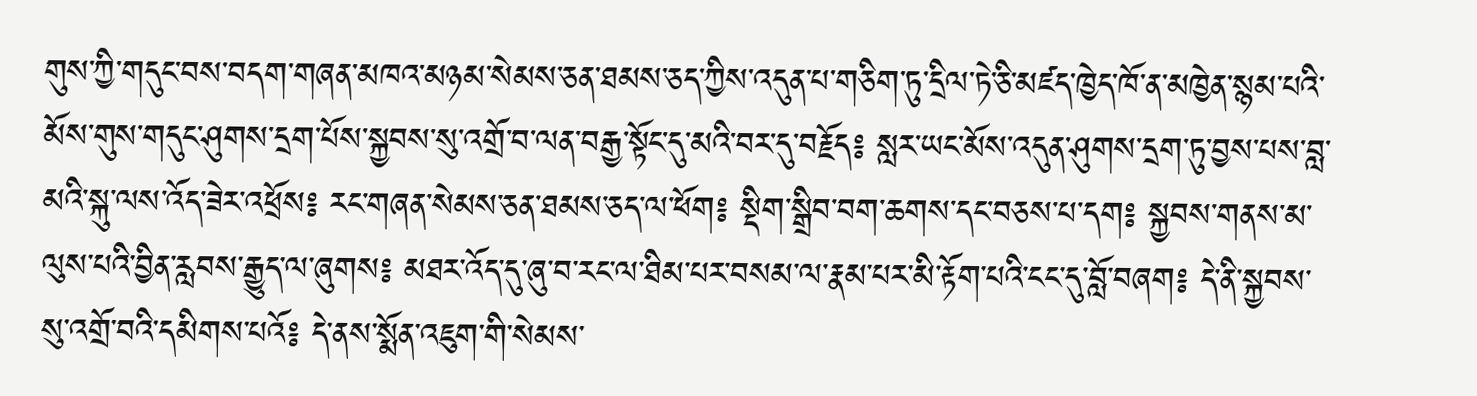གུས་ཀྱི་གདུང་བས་བདག་གཞན་མཁའ་མཉམ་སེམས་ཅན་ཐམས་ཅད་ཀྱིས་འདུན་པ་གཅིག་ཏུ་དྲིལ་ཏེ་ཅི་མཛད་ཁྱེད་ཁོ་ན་མཁྱེན་སྙམ་པའི་མོས་གུས་གདུང་ཤུགས་དྲག་པོས་སྐྱབས་སུ་འགྲོ་བ་ལན་བརྒྱ་སྟོང་དུ་མའི་བར་དུ་བརྗོད༔ སླར་ཡང་མོས་འདུན་ཤུགས་དྲག་ཏུ་བྱས་པས་བླ་མའི་སྐུ་ལས་འོད་ཟེར་འཕྲོས༔ རང་གཞན་སེམས་ཅན་ཐམས་ཅད་ལ་ཕོག༔ སྡིག་སྒྲིབ་བག་ཆགས་དང་བཅས་པ་དག༔ སྐྱབས་གནས་མ་ལུས་པའི་བྱིན་རླབས་རྒྱུད་ལ་ཞུགས༔ མཐར་འོད་དུ་ཞུ་བ་རང་ལ་ཐིམ་པར་བསམ་ལ་རྣམ་པར་མི་རྟོག་པའི་ངང་དུ་བློ་བཞག༔ དེ་ནི་སྐྱབས་སུ་འགྲོ་བའི་དམིགས་པའོ༔ དེ་ནས་སྨོན་འཇུག་གི་སེམས་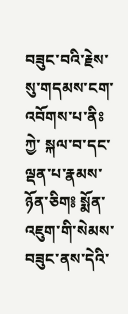བཟུང་བའི་རྗེས་སུ་གདམས་ངག་འབོགས་པ་ནིཿ ཀྱེ་ སྐལ་བ་དང་ལྡན་པ་རྣམས་ཉོན་ཅིག༔ སྨོན་འཇུག་གི་སེམས་བཟུང་ནས་དེའི་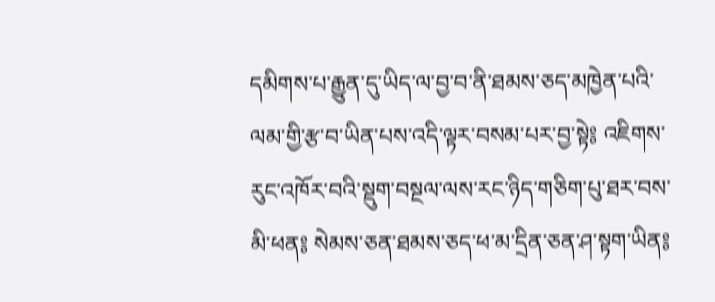དམིགས་པ་རྒྱུན་དུ་ཡིད་ལ་བྱ་བ་ནི་ཐམས་ཅད་མཁྱེན་པའི་ལམ་གྱི་རྩ་བ་ཡིན་པས་འདི་ལྟར་བསམ་པར་བྱ་སྟེ༔ འཇིགས་རུང་འཁོར་བའི་སྡུག་བསྔལ་ལས་རང་ཉིད་གཅིག་པུ་ཐར་བས་མི་ཕན༔ སེམས་ཅན་ཐམས་ཅད་ཕ་མ་དྲིན་ཅན་ཤ་སྟག་ཡིན༔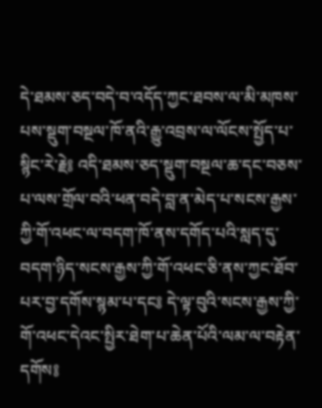དེ་ཐམས་ཅད་བདེ་བ་འདོད་ཀྱང་ཐབས་ལ་མི་མཁས་པས་སྡུག་བསྔལ་ཁོ་ནའི་རྒྱུ་འབྲས་ལ་ལོངས་སྤྱོད་པ་སྙིང་རེ་རྗེ༔ འདི་ཐམས་ཅད་སྡུག་བསྔལ་ཆ་དང་བཅས་པ་ལས་གྲོལ་བའི་ཕན་བདེ་བླ་ན་མེད་པ་སངས་རྒྱས་ཀྱི་གོ་འཕང་ལ་བདག་ཁོ་ནས་དགོད་པའི་སླད་དུ་བདག་ཉིད་སངས་རྒྱས་ཀྱི་གོ་འཕང་ཅི་ནས་ཀྱང་ཐོབ་པར་བྱ་དགོས་སྙམ་པ་དང༔ དེ་ལྟ་བུའི་སངས་རྒྱས་ཀྱི་གོ་འཕང་དེའང་སྤྱིར་ཐེག་པ་ཆེན་པོའི་ལམ་ལ་བརྟེན་དགོས༔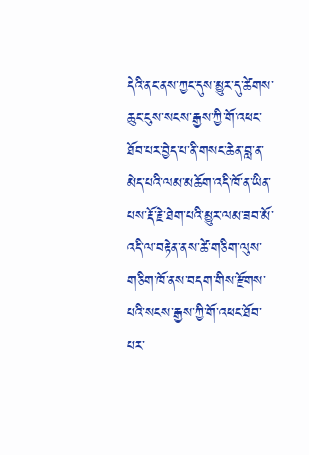དེའི་ནང་ནས་ཀྱང་དུས་མྱུར་དུ་ཚེགས་ཆུང་ངུས་སངས་རྒྱས་ཀྱི་གོ་འཕང་ཐོབ་པར་བྱེད་པ་ནི་གསང་ཆེན་བླ་ན་མེད་པའི་ལམ་མཆོག་འདི་ཁོ་ན་ཡིན་པས་རྡོ་རྗེ་ཐེག་པའི་མྱུར་ལམ་ཟབ་མོ་འདི་ལ་བརྟེན་ནས་ཚེ་གཅིག་ལུས་གཅིག་ཁོ་ནས་བདག་གིས་རྫོགས་པའི་སངས་རྒྱས་ཀྱི་གོ་འཕང་ཐོབ་པར་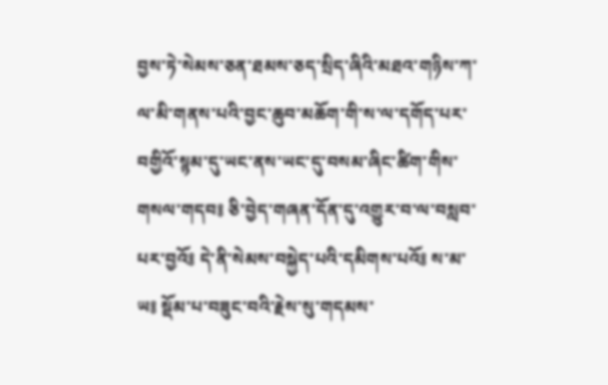བྱས་ཏེ་སེམས་ཅན་ཐམས་ཅད་སྲིད་ཞིའི་མཐའ་གཉིས་ཀ་ལ་མི་གནས་པའི་བྱང་ཆུབ་མཆོག་གི་ས་ལ་དགོད་པར་བགྱིའོ་སྙམ་དུ་ཡང་ནས་ཡང་དུ་བསམ་ཞིང་ཚིག་གིས་གསལ་གདབ༔ ཅི་བྱེད་གཞན་དོན་དུ་འགྱུར་བ་ལ་བསླབ་པར་བྱའོ༔ དེ་ནི་སེམས་བསྐྱེད་པའི་དམིགས་པའོ༔ ས་མ་ཡ༔ སྡོམ་པ་བཟུང་བའི་རྗེས་སུ་གདམས་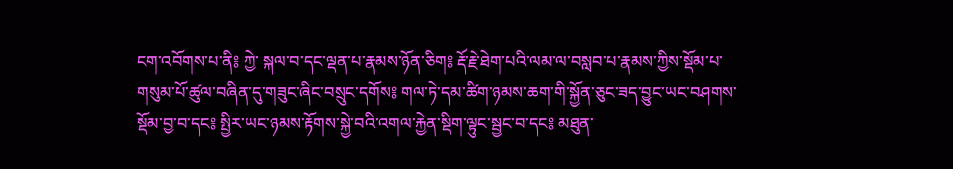ངག་འབོགས་པ་ནི༔ ཀྱེ་ སྐལ་བ་དང་ལྡན་པ་རྣམས་ཉོན་ཅིག༔ རྡོ་རྗེ་ཐེག་པའི་ལམ་ལ་བསླབ་པ་རྣམས་ཀྱིས་སྡོམ་པ་གསུམ་པོ་ཚུལ་བཞིན་དུ་གཟུང་ཞིང་བསྲུང་དགོས༔ གལ་ཏེ་དམ་ཚིག་ཉམས་ཆག་གི་སྐྱོན་ཅུང་ཟད་བྱུང་ཡང་བཤགས་སྡོམ་བྱ་བ་དང༔ སྤྱིར་ཡང་ཉམས་རྟོགས་སྐྱེ་བའི་འགལ་རྐྱེན་སྡིག་ལྟུང་སྦྱང་བ་དང༔ མཐུན་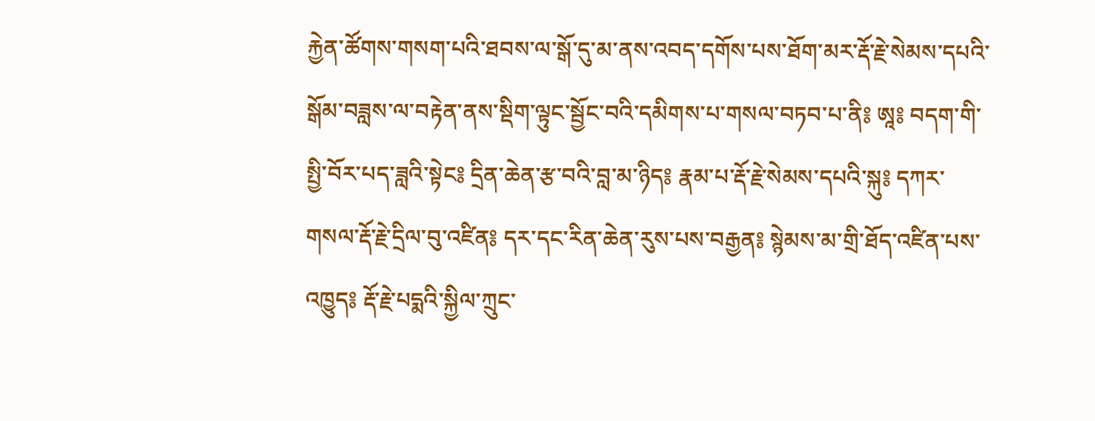རྐྱེན་ཚོགས་གསག་པའི་ཐབས་ལ་སྒོ་དུ་མ་ནས་འབད་དགོས་པས་ཐོག་མར་རྡོ་རྗེ་སེམས་དཔའི་སྒོམ་བཟླས་ལ་བརྟེན་ནས་སྡིག་ལྟུང་སྦྱོང་བའི་དམིགས་པ་གསལ་བཏབ་པ་ནི༔ ཨཱ༔ བདག་གི་སྤྱི་བོར་པད་ཟླའི་སྟེང༔ དྲིན་ཆེན་རྩ་བའི་བླ་མ་ཉིད༔ རྣམ་པ་རྡོ་རྗེ་སེམས་དཔའི་སྐུ༔ དཀར་གསལ་རྡོ་རྗེ་དྲིལ་བུ་འཛིན༔ དར་དང་རིན་ཆེན་རུས་པས་བརྒྱན༔ སྙེམས་མ་གྲི་ཐོད་འཛིན་པས་འཁྱུད༔ རྡོ་རྗེ་པདྨའི་སྐྱིལ་ཀྲུང་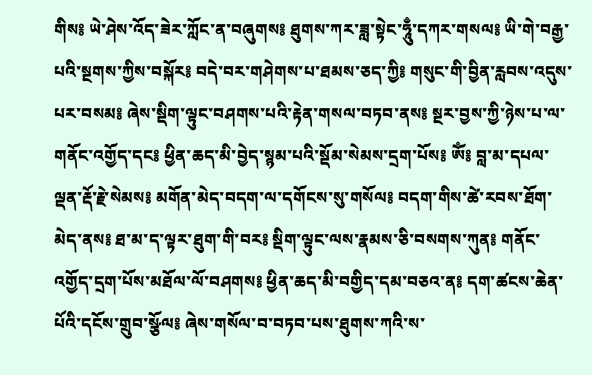གིས༔ ཡེ་ཤེས་འོད་ཟེར་ཀློང་ན་བཞུགས༔ ཐུགས་ཀར་ཟླ་སྟེང་ཧཱུྃ་དཀར་གསལ༔ ཡི་གེ་བརྒྱ་པའི་སྔགས་ཀྱིས་བསྐོར༔ བདེ་བར་གཤེགས་པ་ཐམས་ཅད་ཀྱི༔ གསུང་གི་བྱིན་རླབས་འདུས་པར་བསམ༔ ཞེས་སྡིག་ལྟུང་བཤགས་པའི་རྟེན་གསལ་བཏབ་ནས༔ སྔར་བྱས་ཀྱི་ཉེས་པ་ལ་གནོང་འགྱོད་དང༔ ཕྱིན་ཆད་མི་བྱེད་སྙམ་པའི་སྡོམ་སེམས་དྲག་པོས༔ ཨོཾ༔ བླ་མ་དཔལ་ལྡན་རྡོ་རྗེ་སེམས༔ མགོན་མེད་བདག་ལ་དགོངས་སུ་གསོལ༔ བདག་གིས་ཚེ་རབས་ཐོག་མེད་ནས༔ ཐ་མ་ད་ལྟར་ཐུག་གི་བར༔ སྡིག་ལྟུང་ལས་རྣམས་ཅི་བསགས་ཀུན༔ གནོང་འགྱོད་དྲག་པོས་མཐོལ་ལོ་བཤགས༔ ཕྱིན་ཆད་མི་བགྱིད་དམ་བཅའ་ན༔ དག་ཚངས་ཆེན་པོའི་དངོས་གྲུབ་སྩོལ༔ ཞེས་གསོལ་བ་བཏབ་པས་ཐུགས་ཀའི་ས་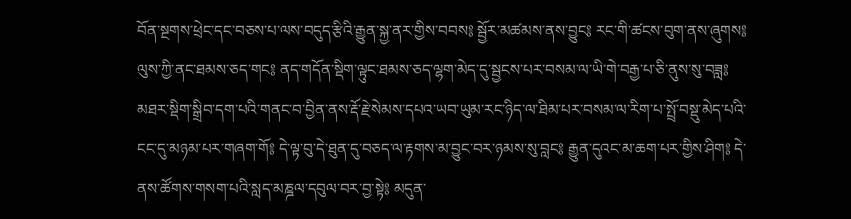བོན་སྔགས་ཕྲེང་དང་བཅས་པ་ལས་བདུད་རྩིའི་རྒྱུན་སྐྱ་ནར་གྱིས་བབས༔ སྦྱོར་མཚམས་ནས་བྱུང༔ རང་གི་ཚངས་བུག་ནས་ཞུགས༔ ལུས་ཀྱི་ནང་ཐམས་ཅད་གང༔ ནད་གདོན་སྡིག་ལྟུང་ཐམས་ཅད་ལྷག་མེད་དུ་སྦྱངས་པར་བསམ་ལ་ཡི་གེ་བརྒྱ་པ་ཅི་ནུས་སུ་བཟླ༔ མཐར་སྡིག་སྒྲིབ་དག་པའི་གནང་བ་བྱིན་ནས་རྡོ་རྗེ་སེམས་དཔའ་ཡབ་ཡུམ་རང་ཉིད་ལ་ཐིམ་པར་བསམ་ལ་རིག་པ་སྤྲོ་བསྡུ་མེད་པའི་ངང་དུ་མཉམ་པར་གཞག་གོ༔ དེ་ལྟ་བུ་དེ་ཐུན་དུ་བཅད་ལ་རྟགས་མ་བྱུང་བར་ཉམས་སུ་བླང༔ རྒྱུན་དུའང་མ་ཆག་པར་གྱིས་ཤིག༔ དེ་ནས་ཚོགས་གསག་པའི་སླད་མཎྜལ་དབུལ་བར་བྱ་སྟེ༔ མདུན་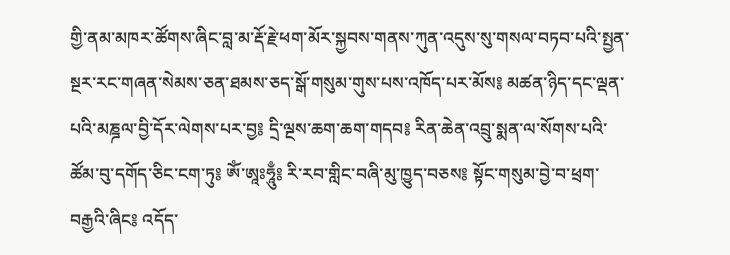གྱི་ནམ་མཁར་ཚོགས་ཞིང་བླ་མ་རྡོ་རྗེ་ཕག་མོར་སྐྱབས་གནས་ཀུན་འདུས་སུ་གསལ་བཏབ་པའི་སྤྱན་སྔར་རང་གཞན་སེམས་ཅན་ཐམས་ཅད་སྒོ་གསུམ་གུས་པས་འཁོད་པར་མོས༔ མཚན་ཉིད་དང་ལྡན་པའི་མཎྜལ་བྱི་དོར་ལེགས་པར་བྱ༔ དྲི་ལྔས་ཆག་ཆག་གདབ༔ རིན་ཆེན་འབྲུ་སྨན་ལ་སོགས་པའི་ཚོམ་བུ་དགོད་ཅིང་ངག་ཏུ༔ ཨོཾ་ཨཱཿཧཱུྃ༔ རི་རབ་གླིང་བཞི་མུ་ཁྱུད་བཅས༔ སྟོང་གསུམ་བྱེ་བ་ཕྲག་བརྒྱའི་ཞིང༔ འདོད་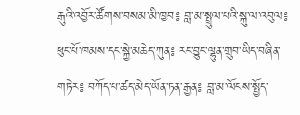རྒུའི་འབྱོར་ཚོགས་བསམ་མི་ཁྱབ༔ བླ་མ་སྤྲུལ་པའི་སྐུ་ལ་འབུལ༔ ཕུང་པོ་ཁམས་དང་སྐྱེ་མཆེད་ཀུན༔ རང་བྱུང་ལྷུན་གྲུབ་ཡིད་བཞིན་གཏེར༔ བཀོད་པ་ཚད་མེད་ཡོན་ཏན་རྒྱན༔ བླ་མ་ལོངས་སྤྱོད་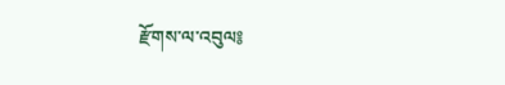རྫོགས་ལ་འབུལ༔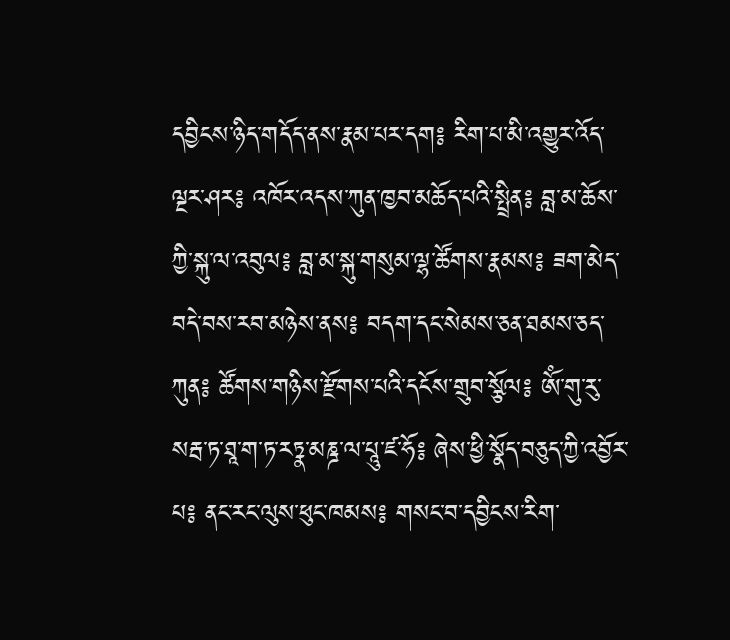དབྱིངས་ཉིད་གདོད་ནས་རྣམ་པར་དག༔ རིག་པ་མི་འགྱུར་འོད་ལྔར་ཤར༔ འཁོར་འདས་ཀུན་ཁྱབ་མཆོད་པའི་སྤྲིན༔ བླ་མ་ཆོས་ཀྱི་སྐུ་ལ་འབུལ༔ བླ་མ་སྐུ་གསུམ་ལྷ་ཚོགས་རྣམས༔ ཟག་མེད་བདེ་བས་རབ་མཉེས་ནས༔ བདག་དང་སེམས་ཅན་ཐམས་ཅད་ཀུན༔ ཚོགས་གཉིས་རྫོགས་པའི་དངོས་གྲུབ་སྩོལ༔ ཨོཾ་གུ་རུ་སརྦ་ཏ་ཐཱ་ག་ཏ་རཏྣ་མཎྜ་ལ་པཱུ་ཛ་ཧོ༔ ཞེས་ཕྱི་སྣོད་བཅུད་ཀྱི་འབྱོར་པ༔ ནང་རང་ལུས་ཕུང་ཁམས༔ གསང་བ་དབྱིངས་རིག་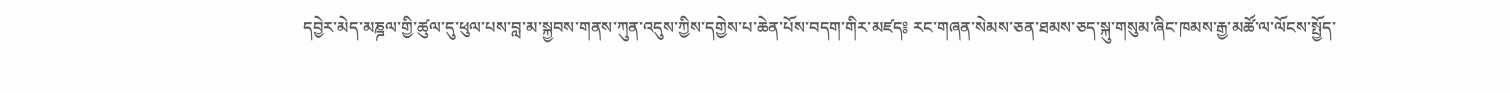དབྱེར་མེད་མཎྜལ་གྱི་ཚུལ་དུ་ཕུལ་པས་བླ་མ་སྐྱབས་གནས་ཀུན་འདུས་ཀྱིས་དགྱེས་པ་ཆེན་པོས་བདག་གིར་མཛད༔ རང་གཞན་སེམས་ཅན་ཐམས་ཅད་སྐུ་གསུམ་ཞིང་ཁམས་རྒྱ་མཚོ་ལ་ལོངས་སྤྱོད་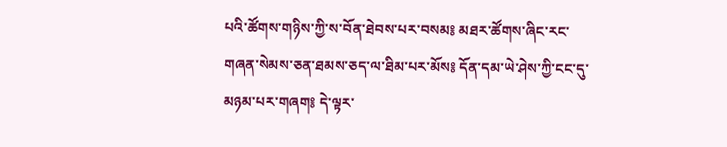པའི་ཚོགས་གཉིས་ཀྱི་ས་བོན་ཐེབས་པར་བསམ༔ མཐར་ཚོགས་ཞིང་རང་གཞན་སེམས་ཅན་ཐམས་ཅད་ལ་ཐིམ་པར་མོས༔ དོན་དམ་ཡེ་ཤེས་ཀྱི་ངང་དུ་མཉམ་པར་གཞག༔ དེ་ལྟར་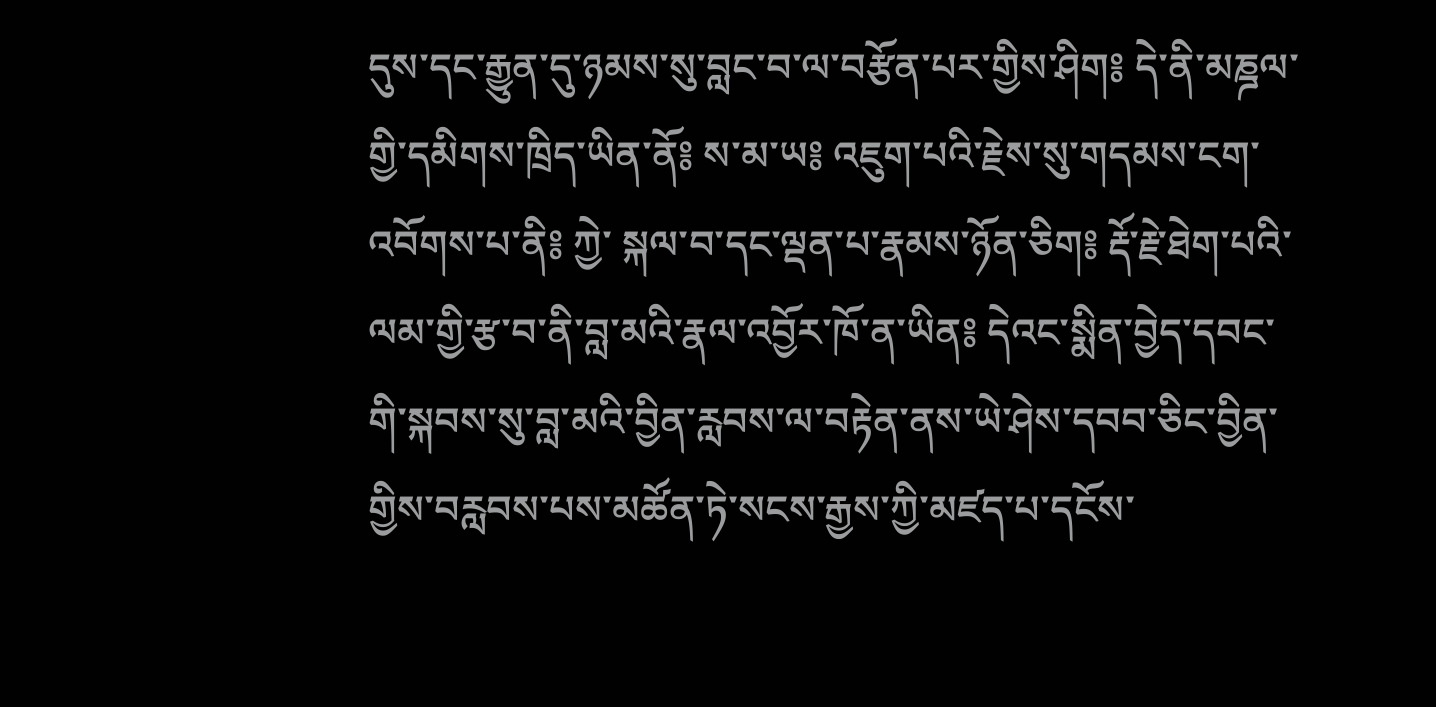དུས་དང་རྒྱུན་དུ་ཉམས་སུ་བླང་བ་ལ་བརྩོན་པར་གྱིས་ཤིག༔ དེ་ནི་མཎྜལ་གྱི་དམིགས་ཁྲིད་ཡིན་ནོ༔ ས་མ་ཡ༔ འཇུག་པའི་རྗེས་སུ་གདམས་ངག་འབོགས་པ་ནི༔ ཀྱེ་ སྐལ་བ་དང་ལྡན་པ་རྣམས་ཉོན་ཅིག༔ རྡོ་རྗེ་ཐེག་པའི་ལམ་གྱི་རྩ་བ་ནི་བླ་མའི་རྣལ་འབྱོར་ཁོ་ན་ཡིན༔ དེའང་སྨིན་བྱེད་དབང་གི་སྐབས་སུ་བླ་མའི་བྱིན་རླབས་ལ་བརྟེན་ནས་ཡེ་ཤེས་དབབ་ཅིང་བྱིན་གྱིས་བརླབས་པས་མཚོན་ཏེ་སངས་རྒྱས་ཀྱི་མཛད་པ་དངོས་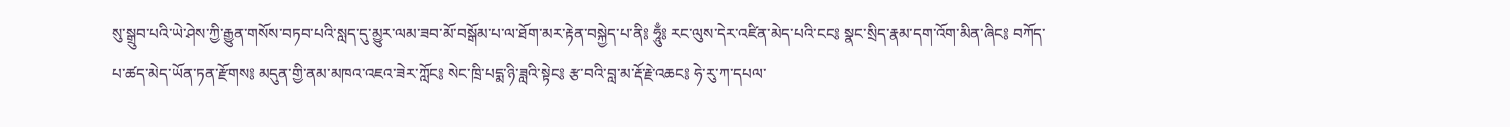སུ་སྒྲུབ་པའི་ཡེ་ཤེས་ཀྱི་རྒྱུན་གསོས་བཏབ་པའི་སླད་དུ་མྱུར་ལམ་ཟབ་མོ་བསྒོམ་པ་ལ་ཐོག་མར་རྟེན་བསྐྱེད་པ་ནི༔ ཧཱུྃ༔ རང་ལུས་དེར་འཛིན་མེད་པའི་ངང༔ སྣང་སྲིད་རྣམ་དག་འོག་མིན་ཞིང༔ བཀོད་པ་ཚད་མེད་ཡོན་ཏན་རྫོགས༔ མདུན་གྱི་ནམ་མཁའ་འཇའ་ཟེར་ཀློང༔ སེང་ཁྲི་པདྨ་ཉི་ཟླའི་སྟེང༔ རྩ་བའི་བླ་མ་རྡོ་རྗེ་འཆང༔ ཧེ་རུ་ཀ་དཔལ་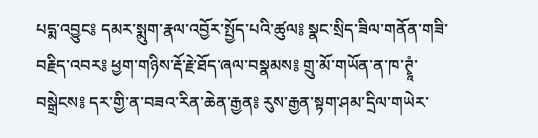པདྨ་འབྱུང༔ དམར་སྨུག་རྣལ་འབྱོར་སྤྱོད་པའི་ཚུལ༔ སྣང་སྲིད་ཟིལ་གནོན་གཟི་བརྗིད་འབར༔ ཕྱག་གཉིས་རྡོ་རྗེ་ཐོད་ཞལ་བསྣམས༔ གྲུ་མོ་གཡོན་ན་ཁ་ཊྭཱཾ་བསྒྲེངས༔ དར་གྱི་ན་བཟའ་རིན་ཆེན་རྒྱན༔ རུས་རྒྱན་སྟག་ཤམ་དྲིལ་གཡེར་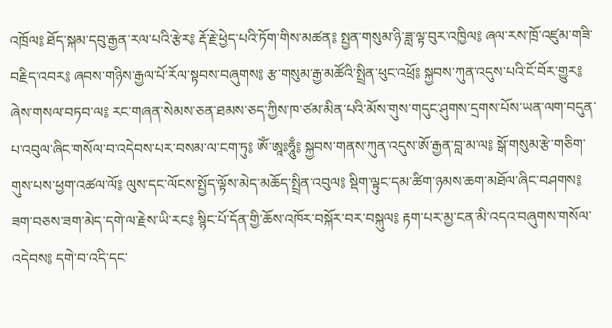འཁྲོལ༔ ཐོད་སྐམ་དབུ་རྒྱན་རལ་པའི་རྩེར༔ རྡོ་རྗེ་ཕྱེད་པའི་ཏོག་གིས་མཚན༔ སྤྱན་གསུམ་ཉི་ཟླ་ལྟ་བུར་འཁྱིལ༔ ཞལ་རས་ཁྲོ་འཛུམ་གཟི་བརྗིད་འབར༔ ཞབས་གཉིས་རྒྱལ་པོ་རོལ་སྟབས་བཞུགས༔ རྩ་གསུམ་རྒྱ་མཚོའི་སྤྲིན་ཕུང་འཕྲོ༔ སྐྱབས་ཀུན་འདུས་པའི་ངོ་བོར་གྱུར༔ ཞེས་གསལ་བཏབ་ལ༔ རང་གཞན་སེམས་ཅན་ཐམས་ཅད་ཀྱིས་ཁ་ཙམ་མིན་པའི་མོས་གུས་གདུང་ཤུགས་དྲགས་པོས་ཡན་ལག་བདུན་པ་འབུལ་ཞིང་གསོལ་བ་འདེབས་པར་བསམ་ལ་ངག་ཏུ༔ ཨོཾ་ཨཱཿཧཱུྃ༔ སྐྱབས་གནས་ཀུན་འདུས་ཨོ་རྒྱན་བླ་མ་ལ༔ སྒོ་གསུམ་རྩེ་གཅིག་གུས་པས་ཕྱག་འཚལ་ལོ༔ ལུས་དང་ལོངས་སྤྱོད་ལྟོས་མེད་མཆོད་སྤྲིན་འབུལ༔ སྡིག་ལྟུང་དམ་ཚིག་ཉམས་ཆག་མཐོལ་ཞིང་བཤགས༔ ཟག་བཅས་ཟག་མེད་དགེ་ལ་རྗེས་ཡི་རང༔ སྙིང་པོ་དོན་གྱི་ཆོས་འཁོར་བསྐོར་བར་བསྐུལ༔ རྟག་པར་མྱ་ངན་མི་འདའ་བཞུགས་གསོལ་འདེབས༔ དགེ་བ་འདི་དང་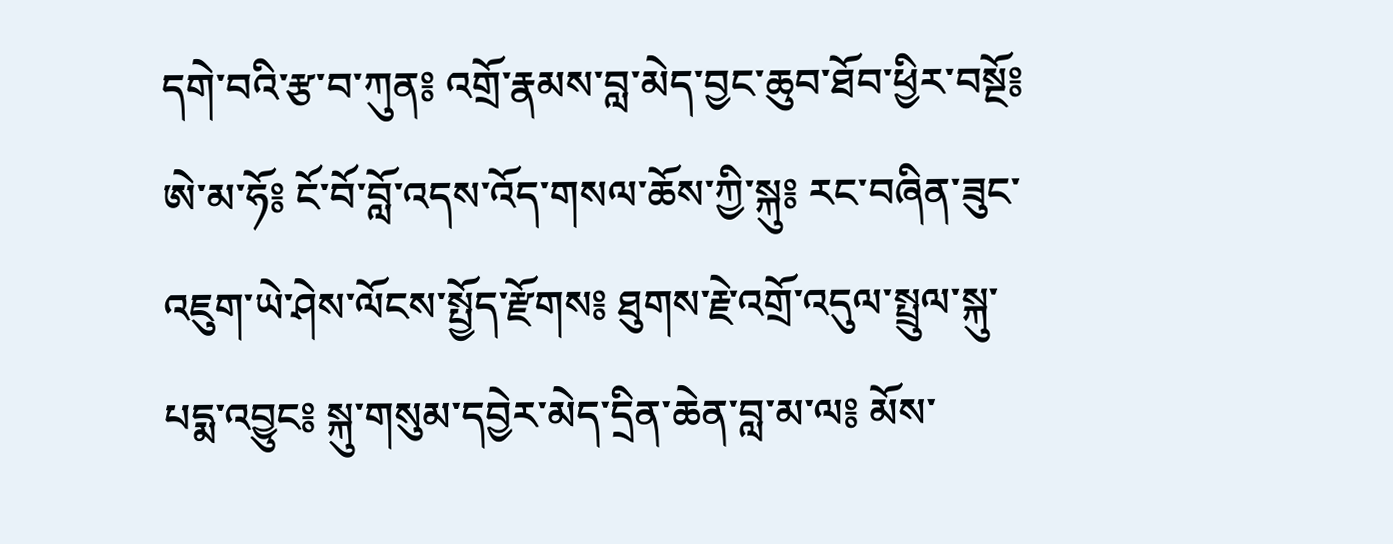དགེ་བའི་རྩ་བ་ཀུན༔ འགྲོ་རྣམས་བླ་མེད་བྱང་ཆུབ་ཐོབ་ཕྱིར་བསྔོ༔ ཨེ་མ་ཧོ༔ ངོ་བོ་བློ་འདས་འོད་གསལ་ཆོས་ཀྱི་སྐུ༔ རང་བཞིན་ཟུང་འཇུག་ཡེ་ཤེས་ལོངས་སྤྱོད་རྫོགས༔ ཐུགས་རྗེ་འགྲོ་འདུལ་སྤྲུལ་སྐུ་པདྨ་འབྱུང༔ སྐུ་གསུམ་དབྱེར་མེད་དྲིན་ཆེན་བླ་མ་ལ༔ མོས་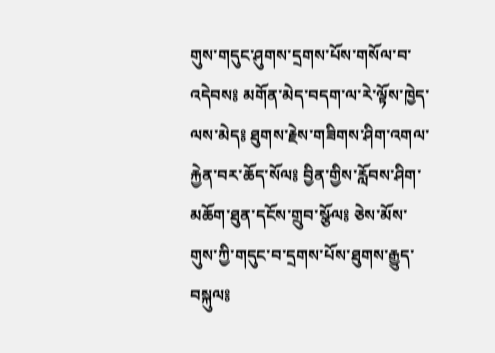གུས་གདུང་ཤུགས་དྲགས་པོས་གསོལ་བ་འདེབས༔ མགོན་མེད་བདག་ལ་རེ་ལྟོས་ཁྱེད་ལས་མེད༔ ཐུགས་རྗེས་གཟིགས་ཤིག་འགལ་རྐྱེན་བར་ཆོད་སོལ༔ བྱིན་གྱིས་རློབས་ཤིག་མཆོག་ཐུན་དངོས་གྲུབ་སྩོལ༔ ཅེས་མོས་གུས་ཀྱི་གདུང་བ་དྲགས་པོས་ཐུགས་རྒྱུད་བསྐུལ༔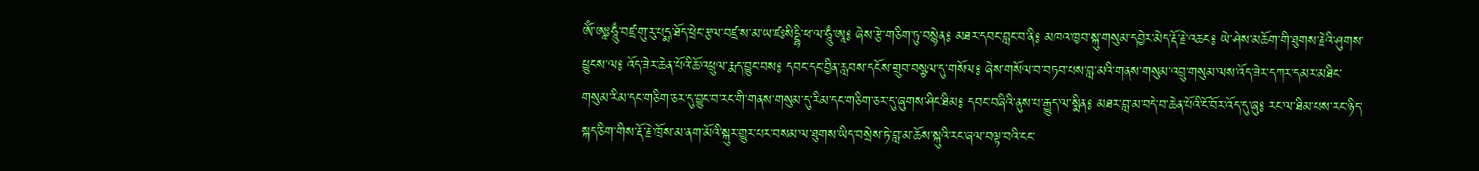ཨོཾ་ཨཱཿཧཱུྃ་བཛྲ་གུ་རུ་པདྨ་ཐོད་ཕྲེང་རྩལ་བཛྲ་ས་མ་ཡ་ཛཿསིདྡྷི་ཕ་ལ་ཧཱུྃ་ཨཱ༔ ཞེས་རྩེ་གཅིག་ཏུ་བསྙེན༔ མཐར་དབང་བླང་བ་ནི༔ མཁའ་ཁྱབ་སྐུ་གསུམ་དབྱེར་མེད་རྡོ་རྗེ་འཆང༔ ཡེ་ཤེས་མཆོག་གི་ཐུགས་རྗེའི་ཤུགས་ཕྱུངས་ལ༔ འོད་ཟེར་ཆེན་པོའི་ཆོ་འཕྲུལ་རྨད་བྱུང་བས༔ དབང་དང་བྱིན་རླབས་དངོས་གྲུབ་བསྩལ་དུ་གསོལ༔ ཞེས་གསོལ་བ་བཏབ་པས་བླ་མའི་གནས་གསུམ་འབྲུ་གསུམ་ལས་འོད་ཟེར་དཀར་དམར་མཐིང་གསུམ་རིམ་དང་གཅིག་ཅར་དུ་བྱུང་བ་རང་གི་གནས་གསུམ་དུ་རིམ་དང་གཅིག་ཅར་དུ་ཞུགས་ཤིང་ཐིམ༔ དབང་བཞིའི་ནུས་པ་རྒྱུད་ལ་སྨིན༔ མཐར་བླ་མ་བདེ་བ་ཆེན་པོའི་ངོ་བོར་འོད་དུ་ཞུ༔ རང་ལ་ཐིམ་པས་རང་ཉིད་སྐད་ཅིག་གིས་རྡོ་རྗེ་ཁྲོས་མ་ནག་མོའི་སྐུར་གྱུར་པར་བསམ་ལ་ཐུགས་ཡིད་བསྲེས་ཏེ་བླ་མ་ཆོས་སྐུའི་རང་ཞལ་བལྟ་བའི་ངང་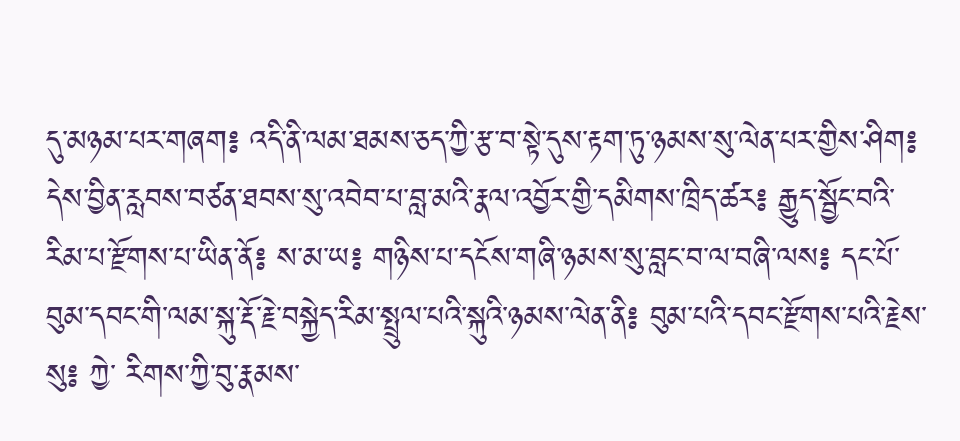དུ་མཉམ་པར་གཞག༔ འདི་ནི་ལམ་ཐམས་ཅད་ཀྱི་རྩ་བ་སྟེ་དུས་རྟག་ཏུ་ཉམས་སུ་ལེན་པར་གྱིས་ཤིག༔ དེས་བྱིན་རླབས་བཙན་ཐབས་སུ་འབེབ་པ་བླ་མའི་རྣལ་འབྱོར་གྱི་དམིགས་ཁྲིད་ཚར༔ རྒྱུད་སྦྱོང་བའི་རིམ་པ་རྫོགས་པ་ཡིན་ནོ༔ ས་མ་ཡ༔ གཉིས་པ་དངོས་གཞི་ཉམས་སུ་བླང་བ་ལ་བཞི་ལས༔ དང་པོ་བུམ་དབང་གི་ལམ་སྐུ་རྡོ་རྗེ་བསྐྱེད་རིམ་སྤྲུལ་པའི་སྐུའི་ཉམས་ལེན་ནི༔ བུམ་པའི་དབང་རྫོགས་པའི་རྗེས་སུ༔ ཀྱེ་ རིགས་ཀྱི་བུ་རྣམས་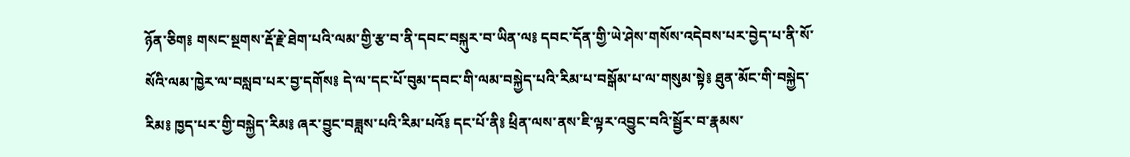ཉོན་ཅིག༔ གསང་སྔགས་རྡོ་རྗེ་ཐེག་པའི་ལམ་གྱི་རྩ་བ་ནི་དབང་བསྐུར་བ་ཡིན་ལ༔ དབང་དོན་གྱི་ཡེ་ཤེས་གསོས་འདེབས་པར་བྱེད་པ་ནི་སོ་སོའི་ལམ་ཁྱེར་ལ་བསླབ་པར་བྱ་དགོས༔ དེ་ལ་དང་པོ་བུམ་དབང་གི་ལམ་བསྐྱེད་པའི་རིམ་པ་བསྒོམ་པ་ལ་གསུམ་སྟེ༔ ཐུན་མོང་གི་བསྐྱེད་རིམ༔ ཁྱད་པར་གྱི་བསྐྱེད་རིམ༔ ཞར་བྱུང་བཟླས་པའི་རིམ་པའོ༔ དང་པོ་ནི༔ ཕྲིན་ལས་ནས་ཇི་ལྟར་འབྱུང་བའི་སྦྱོར་བ་རྣམས་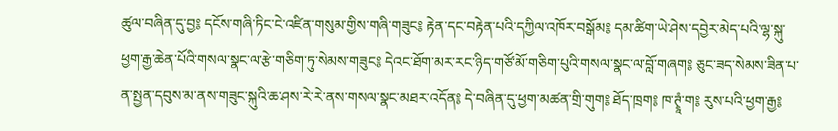ཚུལ་བཞིན་དུ་བྱ༔ དངོས་གཞི་ཏིང་ངེ་འཛིན་གསུམ་གྱིས་གཞི་གཟུང༔ རྟེན་དང་བརྟེན་པའི་དཀྱིལ་འཁོར་བསྒོམ༔ དམ་ཚིག་ཡེ་ཤེས་དབྱེར་མེད་པའི་ལྷ་སྐུ་ཕྱག་རྒྱ་ཆེན་པོའི་གསལ་སྣང་ལ་རྩེ་གཅིག་ཏུ་སེམས་གཟུང༔ དེའང་ཐོག་མར་རང་ཉིད་གཙོ་མོ་གཅིག་པུའི་གསལ་སྣང་ལ་བློ་གཞག༔ ཅུང་ཟད་སེམས་ཟིན་པ་ན་སྤྱན་དབུས་མ་ནས་གཟུང་སྐུའི་ཆ་ཤས་རེ་རེ་ནས་གསལ་སྣང་མཐར་འདོན༔ དེ་བཞིན་དུ་ཕྱག་མཚན་གྲི་གུག༔ ཐོད་ཁྲག༔ ཁ་ཊྭཱཾ་ག༔ རུས་པའི་ཕྱག་རྒྱ༔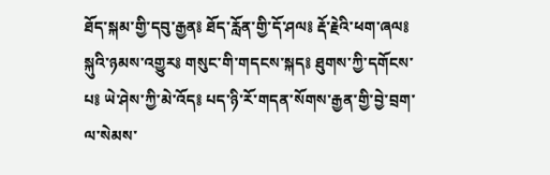ཐོད་སྐམ་གྱི་དབུ་རྒྱན༔ ཐོད་རློན་གྱི་དོ་ཤལ༔ རྡོ་རྗེའི་ཕག་ཞལ༔ སྐུའི་ཉམས་འགྱུར༔ གསུང་གི་གདངས་སྐད༔ ཐུགས་ཀྱི་དགོངས་པ༔ ཡེ་ཤེས་ཀྱི་མེ་འོད༔ པད་ཉི་རོ་གདན་སོགས་རྒྱན་གྱི་བྱེ་བྲག་ལ་སེམས་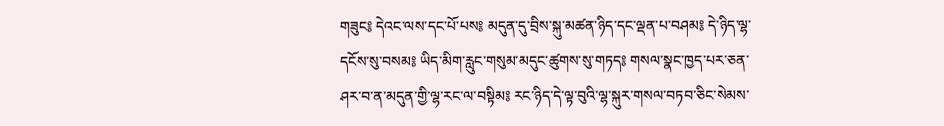གཟུང༔ དེའང་ལས་དང་པོ་པས༔ མདུན་དུ་བྲིས་སྐུ་མཚན་ཉིད་དང་ལྡན་པ་བཤམ༔ དེ་ཉིད་ལྷ་དངོས་སུ་བསམ༔ ཡིད་མིག་རླུང་གསུམ་མདུང་ཚུགས་སུ་གཏད༔ གསལ་སྣང་ཁྱད་པར་ཅན་ཤར་བ་ན་མདུན་གྱི་ལྷ་རང་ལ་བསྟིམ༔ རང་ཉིད་དེ་ལྟ་བུའི་ལྷ་སྐུར་གསལ་བཏབ་ཅིང་སེམས་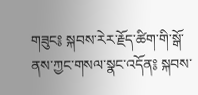གཟུང༔ སྐབས་རེར་རྗོད་ཚིག་གི་སྒོ་ནས་ཀྱང་གསལ་སྣང་འདོན༔ སྐབས་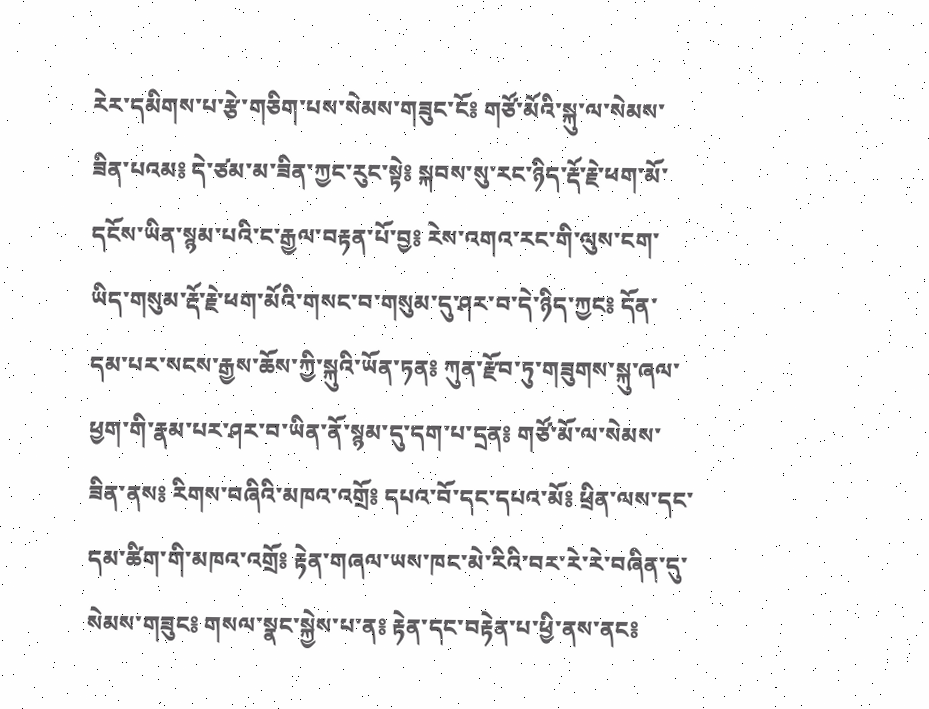རེར་དམིགས་པ་རྩེ་གཅིག་པས་སེམས་གཟུང་ངོ༔ གཙོ་མོའི་སྐུ་ལ་སེམས་ཟིན་པའམ༔ དེ་ཙམ་མ་ཟིན་ཀྱང་རུང་སྟེ༔ སྐབས་སུ་རང་ཉིད་རྡོ་རྗེ་ཕག་མོ་དངོས་ཡིན་སྙམ་པའི་ང་རྒྱལ་བརྟན་པོ་བྱ༔ རེས་འགའ་རང་གི་ལུས་ངག་ཡིད་གསུམ་རྡོ་རྗེ་ཕག་མོའི་གསང་བ་གསུམ་དུ་ཤར་བ་དེ་ཉིད་ཀྱང༔ དོན་དམ་པར་སངས་རྒྱས་ཆོས་ཀྱི་སྐུའི་ཡོན་ཏན༔ ཀུན་རྫོབ་ཏུ་གཟུགས་སྐུ་ཞལ་ཕྱག་གི་རྣམ་པར་ཤར་བ་ཡིན་ནོ་སྙམ་དུ་དག་པ་དྲན༔ གཙོ་མོ་ལ་སེམས་ཟིན་ནས༔ རིགས་བཞིའི་མཁའ་འགྲོ༔ དཔའ་བོ་དང་དཔའ་མོ༔ ཕྲིན་ལས་དང་དམ་ཚིག་གི་མཁའ་འགྲོ༔ རྟེན་གཞལ་ཡས་ཁང་མེ་རིའི་བར་རེ་རེ་བཞིན་དུ་སེམས་གཟུང༔ གསལ་སྣང་སྐྱེས་པ་ན༔ རྟེན་དང་བརྟེན་པ་ཕྱི་ནས་ནང༔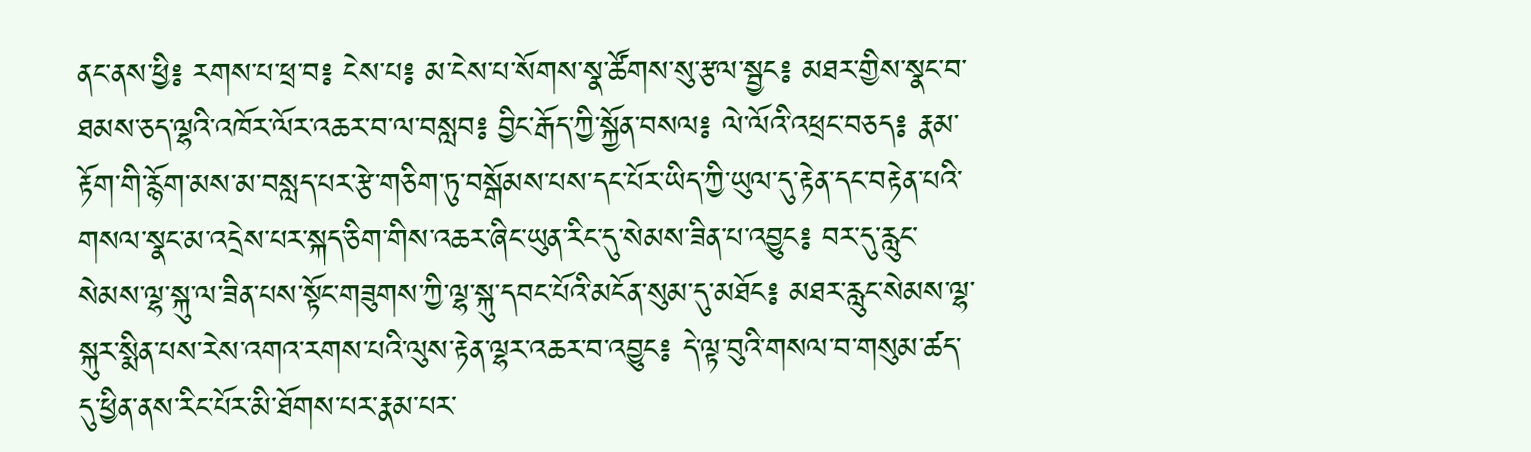ནང་ནས་ཕྱི༔ རགས་པ་ཕྲ་བ༔ ངེས་པ༔ མ་ངེས་པ་སོགས་སྣ་ཚོགས་སུ་རྩལ་སྦྱང༔ མཐར་གྱིས་སྣང་བ་ཐམས་ཅད་ལྷའི་འཁོར་ལོར་འཆར་བ་ལ་བསླབ༔ བྱིང་རྒོད་ཀྱི་སྐྱོན་བསལ༔ ལེ་ལོའི་འཕྲང་བཅད༔ རྣམ་རྟོག་གི་རྙོག་མས་མ་བསླད་པར་རྩེ་གཅིག་ཏུ་བསྒོམས་པས་དང་པོར་ཡིད་ཀྱི་ཡུལ་དུ་རྟེན་དང་བརྟེན་པའི་གསལ་སྣང་མ་འདྲེས་པར་སྐད་ཅིག་གིས་འཆར་ཞིང་ཡུན་རིང་དུ་སེམས་ཟིན་པ་འབྱུང༔ བར་དུ་རླུང་སེམས་ལྷ་སྐུ་ལ་ཟིན་པས་སྟོང་གཟུགས་ཀྱི་ལྷ་སྐུ་དབང་པོའི་མངོན་སུམ་དུ་མཐོང༔ མཐར་རླུང་སེམས་ལྷ་སྐུར་སྨིན་པས་རེས་འགའ་རགས་པའི་ལུས་རྟེན་ལྷར་འཆར་བ་འབྱུང༔ དེ་ལྟ་བུའི་གསལ་བ་གསུམ་ཚད་དུ་ཕྱིན་ནས་རིང་པོར་མི་ཐོགས་པར་རྣམ་པར་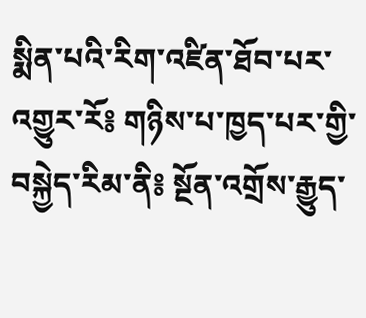སྨིན་པའི་རིག་འཛིན་ཐོབ་པར་འགྱུར་རོ༔ གཉིས་པ་ཁྱད་པར་གྱི་བསྐྱེད་རིམ་ནི༔ སྔོན་འགྲོས་རྒྱུད་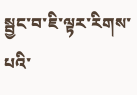སྦྱང་བ་ཇི་ལྟར་རིགས་པའི་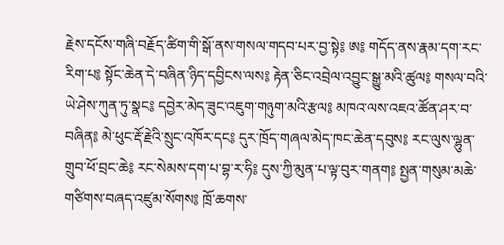རྗེས་དངོས་གཞི་བརྗོད་ཚིག་གི་སྒོ་ནས་གསལ་གདབ་པར་བྱ་སྟེ༔ ཨ༔ གདོད་ནས་རྣམ་དག་རང་རིག་པ༔ སྟོང་ཆེན་དེ་བཞིན་ཉིད་དབྱིངས་ལས༔ རྟེན་ཅིང་འབྲེལ་འབྱུང་སྒྱུ་མའི་ཚུལ༔ གསལ་བའི་ཡེ་ཤེས་ཀུན་ཏུ་སྣང༔ དབྱེར་མེད་ཟུང་འཇུག་གཉུག་མའི་རྩལ༔ མཁའ་ལས་འཇའ་ཚོན་ཤར་བ་བཞིན༔ མེ་ཕུང་རྡོ་རྗེའི་སྲུང་འཁོར་དང༔ དུར་ཁྲོད་གཞལ་མེད་ཁང་ཆེན་དབུས༔ རང་ལུས་ལྷུན་གྲུབ་ཕོ་བྲང་ཆེ༔ རང་སེམས་དག་པ་བྷ་ར་ཧི༔ དུས་ཀྱི་མུན་པ་ལྟ་བུར་གནག༔ སྤྱན་གསུམ་མཆེ་གཙིགས་བཞད་འཛུམ་སོགས༔ ཁྲོ་ཆགས་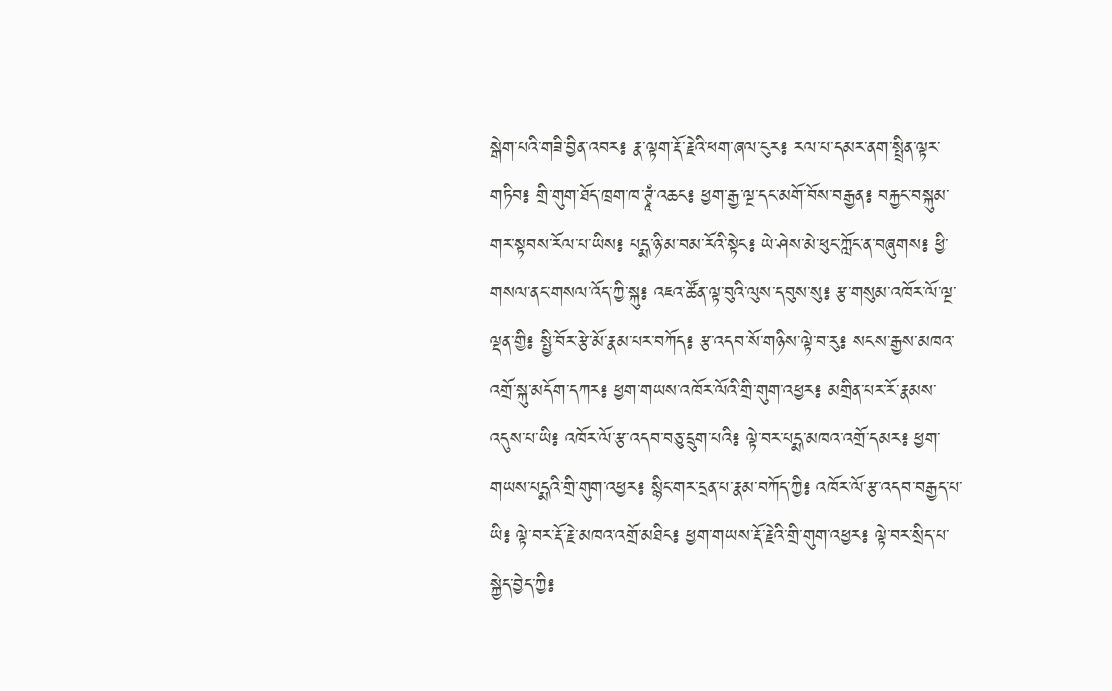སྒེག་པའི་གཟི་བྱིན་འབར༔ རྣ་ལྟག་རྡོ་རྗེའི་ཕག་ཞལ་ངུར༔ རལ་པ་དམར་ནག་སྤྲིན་ལྟར་གཏིབ༔ གྲི་གུག་ཐོད་ཁྲག་ཁ་ཊྭཱཾ་འཆང༔ ཕྱག་རྒྱ་ལྔ་དང་མགོ་བོས་བརྒྱན༔ བརྐྱང་བསྐུམ་གར་སྟབས་རོལ་པ་ཡིས༔ པདྨ་ཉི་མ་བམ་རོའི་སྟེང༔ ཡེ་ཤེས་མེ་ཕུང་ཀློང་ན་བཞུགས༔ ཕྱི་གསལ་ནང་གསལ་འོད་ཀྱི་སྐུ༔ འཇའ་ཚོན་ལྟ་བུའི་ལུས་དབུས་སུ༔ རྩ་གསུམ་འཁོར་ལོ་ལྔ་ལྡན་གྱི༔ སྤྱི་བོར་རྩེ་མོ་རྣམ་པར་བཀོད༔ རྩ་འདབ་སོ་གཉིས་ལྟེ་བ་རུ༔ སངས་རྒྱས་མཁའ་འགྲོ་སྐུ་མདོག་དཀར༔ ཕྱག་གཡས་འཁོར་ལོའི་གྲི་གུག་འཕྱར༔ མགྲིན་པར་རོ་རྣམས་འདུས་པ་ཡི༔ འཁོར་ལོ་རྩ་འདབ་བཅུ་དྲུག་པའི༔ ལྟེ་བར་པདྨ་མཁའ་འགྲོ་དམར༔ ཕྱག་གཡས་པདྨའི་གྲི་གུག་འཕྱར༔ སྙིང་གར་དྲན་པ་རྣམ་བཀོད་ཀྱི༔ འཁོར་ལོ་རྩ་འདབ་བརྒྱད་པ་ཡི༔ ལྟེ་བར་རྡོ་རྗེ་མཁའ་འགྲོ་མཐིང༔ ཕྱག་གཡས་རྡོ་རྗེའི་གྲི་གུག་འཕྱར༔ ལྟེ་བར་སྲིད་པ་སྐྱེད་བྱེད་ཀྱི༔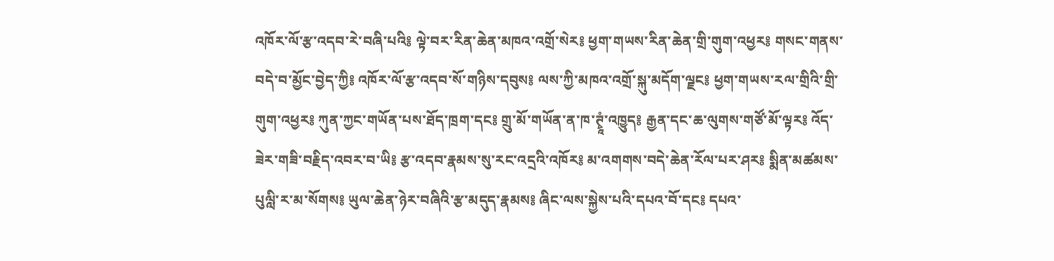འཁོར་ལོ་རྩ་འདབ་རེ་བཞི་པའི༔ ལྟེ་བར་རིན་ཆེན་མཁའ་འགྲོ་སེར༔ ཕྱག་གཡས་རིན་ཆེན་གྲི་གུག་འཕྱར༔ གསང་གནས་བདེ་བ་མྱོང་བྱེད་ཀྱི༔ འཁོར་ལོ་རྩ་འདབ་སོ་གཉིས་དབུས༔ ལས་ཀྱི་མཁའ་འགྲོ་སྐུ་མདོག་ལྗང༔ ཕྱག་གཡས་རལ་གྲིའི་གྲི་གུག་འཕྱར༔ ཀུན་ཀྱང་གཡོན་པས་ཐོད་ཁྲག་དང༔ གྲུ་མོ་གཡོན་ན་ཁ་ཊྭཱཾ་འཁྱུད༔ རྒྱན་དང་ཆ་ལུགས་གཙོ་མོ་ལྟར༔ འོད་ཟེར་གཟི་བརྗིད་འབར་བ་ཡི༔ རྩ་འདབ་རྣམས་སུ་རང་འདྲའི་འཁོར༔ མ་འགགས་བདེ་ཆེན་རོལ་པར་ཤར༔ སྨིན་མཚམས་པུལླི་ར་མ་སོགས༔ ཡུལ་ཆེན་ཉེར་བཞིའི་རྩ་མདུད་རྣམས༔ ཞིང་ལས་སྐྱེས་པའི་དཔའ་བོ་དང༔ དཔའ་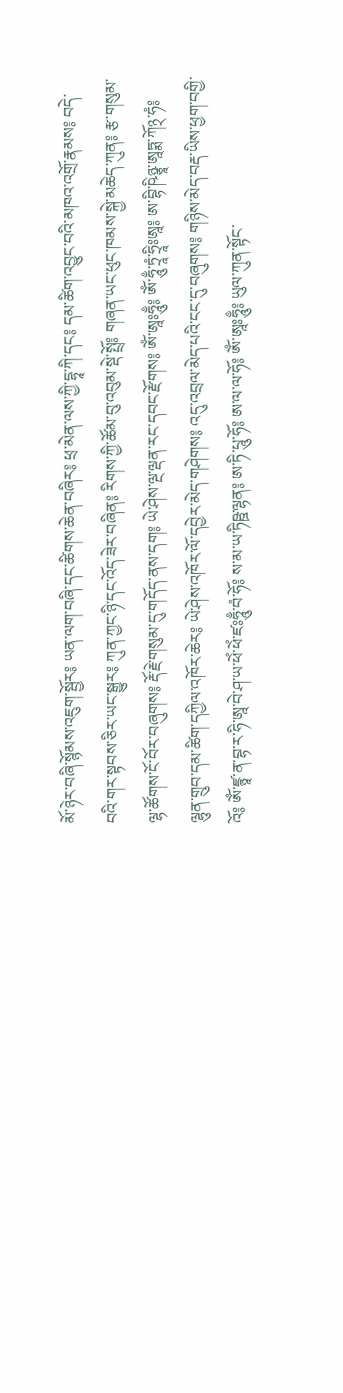མོ་ཉེར་བཞི་སྙོམས་འཇུག་སྦྱོར༔ ཡན་ལག་བཞི་དང་ཚིགས་ཆེན་བཞིར༔ ཕྲ་མེན་ལས་ཀྱི་དྷཱ་ཀི་དང༔ དམ་ཚིག་འབྱུང་བའི་མཁའ་འགྲོ་རྣམས༔ བདེ་བའི་གར་སྟབས་ཅིར་ཡང་སྒྱུར༔ ཀུན་ཀྱང་ཉི་དང་འོད་ཟེར་བཞིན༔ རིགས་ཀྱི་ཚོམ་བུ་འབུམ་སྡེ་སྤྲོ༔ གཞན་ཡང་ཕུང་ཁམས་སྐྱེ་མཆེད་ཀུན༔ རྩ་གསུམ་ལྷ་ཚོགས་ངོ་བོར་བཞུགས༔ རྡོ་རྗེ་གསུམ་དུ་གདོད་ནས་དག༔ ཡེ་ཤེས་ལྔ་ལྡན་རང་དབང་རྫོགས༔ ཨོཾ་ཨཱཿཧཱུྃ༔ ཨོཾ་ཧཱུྃ་ཏྲཱཾ་ཧྲཱིཿཨཱ༔ ཨ་བྷི་ཥིཉྩཱ་ཨཱཏྨ་ཀོ྅་ཧཾ༔ ལྷུན་གྲུབ་དམ་ཚིག་དཀྱིལ་འཁོར་ཆེར༔ ཡེ་ཤེས་འཁོར་ལོ་དབྱེར་མེད་གཤེགས༔ འདུ་འབྲལ་མེད་པའི་ངང་དུ་བཞུགས༔ གཉིས་མེད་བརྡ་ཡིས་ཕྱག་བགྱི་འོ༔ ཨོཾ་ཛྙཱ་ན་བྷ་ར་ཧི་ཨཱ་བེ་ཤ་ཡ་ཕེཾ་ཕེཾ་ཛཿཧཱུྃ་བཾ་ཧོ༔ ས་མ་ཡ་ཏིཥྛ་ལྷན༔ ཨ་ཏི་པཱུ་ཧོ༔ ཨ་ལ་ལ་ཧོ༔ ཨོཾ་ཨཱཿཧཱུྃ༔ ཡུལ་ཀུན་སྟོང་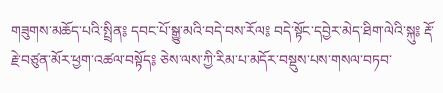གཟུགས་མཆོད་པའི་སྤྲིན༔ དབང་པོ་སྒྱུ་མའི་བདེ་བས་རོལ༔ བདེ་སྟོང་དབྱེར་མེད་ཐིག་ལེའི་སྐུ༔ རྡོ་རྗེ་བཙུན་མོར་ཕྱག་འཚལ་བསྟོད༔ ཅེས་ལས་ཀྱི་རིམ་པ་མདོར་བསྡུས་པས་གསལ་བཏབ་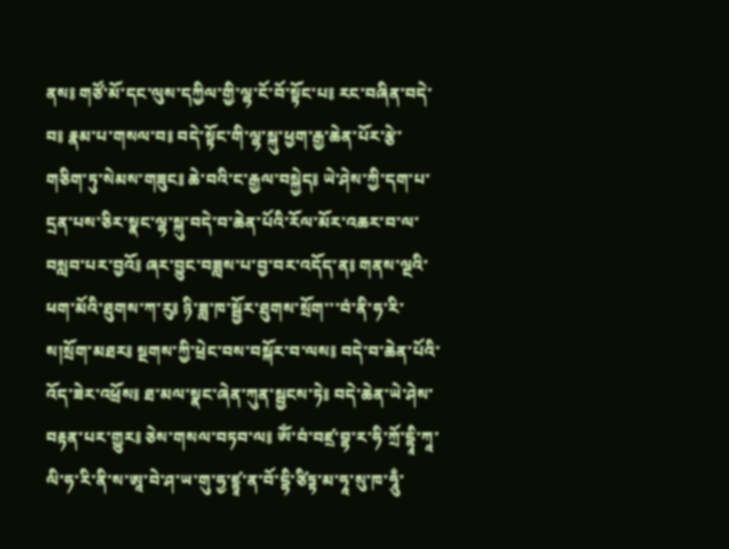ནས༔ གཙོ་མོ་དང་ལུས་དཀྱིལ་གྱི་ལྷ་ངོ་བོ་སྟོང་པ༔ རང་བཞིན་བདེ་བ༔ རྣམ་པ་གསལ་བ༔ བདེ་སྟོང་གི་ལྷ་སྐུ་ཕྱག་རྒྱ་ཆེན་པོར་རྩེ་གཅིག་ཏུ་སེམས་གཟུང༔ ཆེ་བའི་ང་རྒྱལ་བསྐྱེད༔ ཡེ་ཤེས་ཀྱི་དག་པ་དྲན་པས་ཅིར་སྣང་ལྷ་སྐུ་བདེ་བ་ཆེན་པོའི་རོལ་མོར་འཆར་བ་ལ་བསླབ་པར་བྱའོ༔ ཞར་བྱུང་བཟླས་པ་བྱ་བར་འདོད་ན༔ གནས་ལྔའི་ཕག་མོའི་ཐུགས་ཀ་རུ༔ ཉི་ཟླ་ཁ་སྦྱོར་ཐུགས་སྲོག་་་བཾ་ནི་ཧ་རི་ས།སྲོག་མཐར༔ སྔགས་ཀྱི་ཕྲེང་བས་བསྐོར་བ་ལས༔ བདེ་བ་ཆེན་པོའི་འོད་ཟེར་འཕྲོས༔ ཐ་མལ་སྣང་ཞེན་ཀུན་སྦྱངས་ཏེ༔ བདེ་ཆེན་ཡེ་ཤེས་བརྟན་པར་གྱུར༔ ཅེས་གསལ་བཏབ་ལ༔ ཨོཾ་བཾ་བཛྲ་བྷ་ར་ཧི་ཀྲོ་དྷཱི་ཀཱ་ལི་ཧ་རི་ནི་ས་ཨཱ་བེ་ཤ་ཡ་གུ་ཧྱ་ཛྙཱ་ན་བོ་དྷི་ཙིཏྟ་མ་ཧཱ་སུ་ཁ་ཧཱུྃ་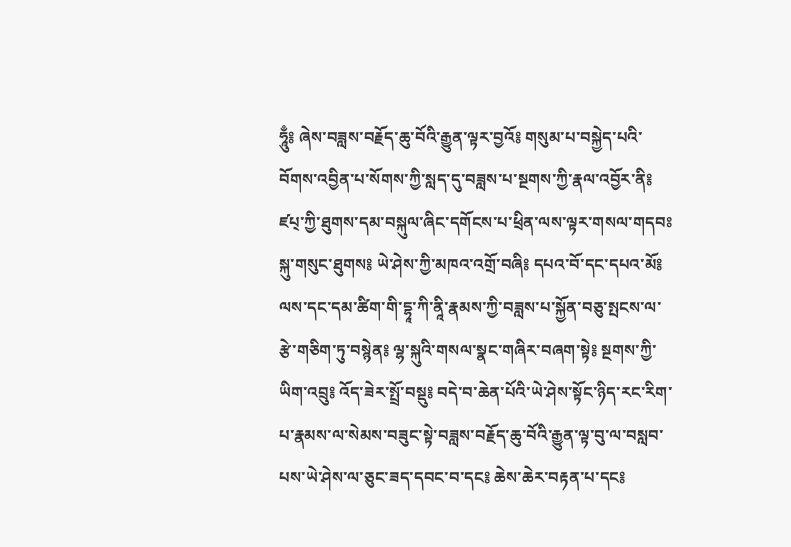ཧཱུྃ༔ ཞེས་བཟླས་བརྗོད་ཆུ་བོའི་རྒྱུན་ལྟར་བྱའོ༔ གསུམ་པ་བསྐྱེད་པའི་བོགས་འབྱིན་པ་སོགས་ཀྱི་སླད་དུ་བཟླས་པ་སྔགས་ཀྱི་རྣལ་འབྱོར་ནི༔ ཛཔ྄་ཀྱི་ཐུགས་དམ་བསྐུལ་ཞིང་དགོངས་པ་ཕྲིན་ལས་ལྟར་གསལ་གདབཿ སྐུ་གསུང་ཐུགས༔ ཡེ་ཤེས་ཀྱི་མཁའ་འགྲོ་བཞི༔ དཔའ་བོ་དང་དཔའ་མོ༔ ལས་དང་དམ་ཚིག་གི་དྷཱ་ཀི་ནཱི་རྣམས་ཀྱི་བཟླས་པ་སྐྱོན་བཅུ་སྤངས་ལ་རྩེ་གཅིག་ཏུ་བསྙེན༔ ལྷ་སྐུའི་གསལ་སྣང་གཞིར་བཞག་སྟེ༔ སྔགས་ཀྱི་ཡིག་འབྲུ༔ འོད་ཟེར་སྤྲོ་བསྡུ༔ བདེ་བ་ཆེན་པོའི་ཡེ་ཤེས་སྟོང་ཉིད་རང་རིག་པ་རྣམས་ལ་སེམས་བཟུང་སྟེ་བཟླས་བརྗོད་ཆུ་བོའི་རྒྱུན་ལྟ་བུ་ལ་བསླབ་པས་ཡེ་ཤེས་ལ་ཅུང་ཟད་དབང་བ་དང༔ ཆེས་ཆེར་བརྟན་པ་དང༔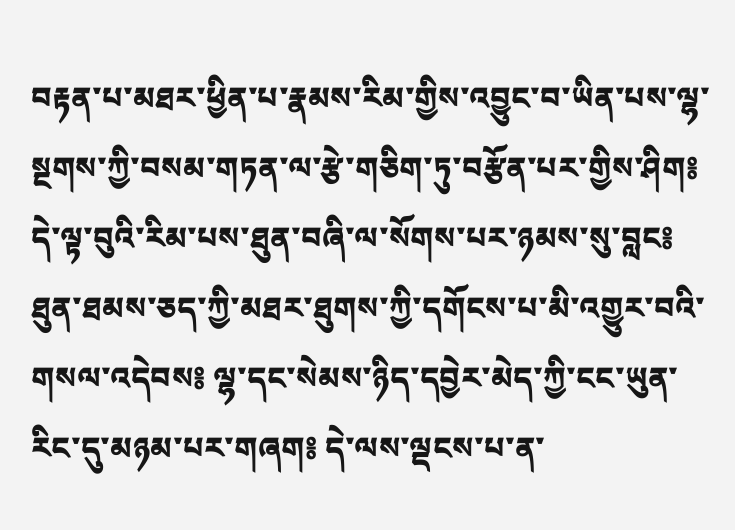བརྟན་པ་མཐར་ཕྱིན་པ་རྣམས་རིམ་གྱིས་འབྱུང་བ་ཡིན་པས་ལྷ་སྔགས་ཀྱི་བསམ་གཏན་ལ་རྩེ་གཅིག་ཏུ་བརྩོན་པར་གྱིས་ཤིག༔ དེ་ལྟ་བུའི་རིམ་པས་ཐུན་བཞི་ལ་སོགས་པར་ཉམས་སུ་བླང༔ ཐུན་ཐམས་ཅད་ཀྱི་མཐར་ཐུགས་ཀྱི་དགོངས་པ་མི་འགྱུར་བའི་གསལ་འདེབས༔ ལྷ་དང་སེམས་ཉིད་དབྱེར་མེད་ཀྱི་ངང་ཡུན་རིང་དུ་མཉམ་པར་གཞག༔ དེ་ལས་ལྡངས་པ་ན་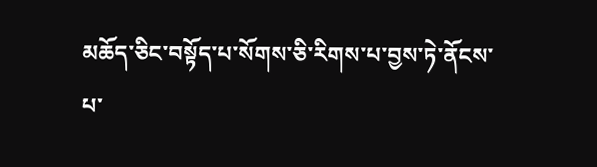མཆོད་ཅིང་བསྟོད་པ་སོགས་ཅི་རིགས་པ་བྱས་ཏེ་ནོངས་པ་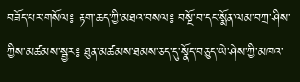བཟོད་པར་གསོལ༔ རྟག་ཆད་ཀྱི་མཐའ་བསལ༔ བསྔོ་བ་དང་སྨོན་ལམ་བཀྲ་ཤིས་ཀྱིས་མཚམས་སྦྱར༔ ཐུན་མཚམས་ཐམས་ཅད་དུ་སྣོད་བཅུད་ཡེ་ཤེས་ཀྱི་མཁའ་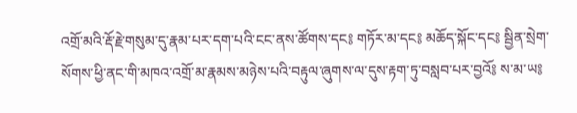འགྲོ་མའི་རྡོ་རྗེ་གསུམ་དུ་རྣམ་པར་དག་པའི་ངང་ནས་ཚོགས་དང༔ གཏོར་མ་དང༔ མཆོད་སྐོང་དང༔ སྦྱིན་སྲེག་སོགས་ཕྱི་ནང་གི་མཁའ་འགྲོ་མ་རྣམས་མཉེས་པའི་བརྟུལ་ཞུགས་ལ་དུས་རྟག་ཏུ་བསླབ་པར་བྱའོ༔ ས་མ་ཡ༔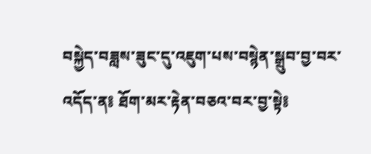བསྐྱེད་བཟླས་ཟུང་དུ་འཇུག་པས་བསྙེན་སྒྲུབ་བྱ་བར་འདོད་ན༔ ཐོག་མར་རྟེན་བཅའ་བར་བྱ་སྟེ༔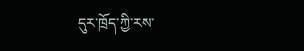དུར་ཁྲོད་ཀྱི་རས་